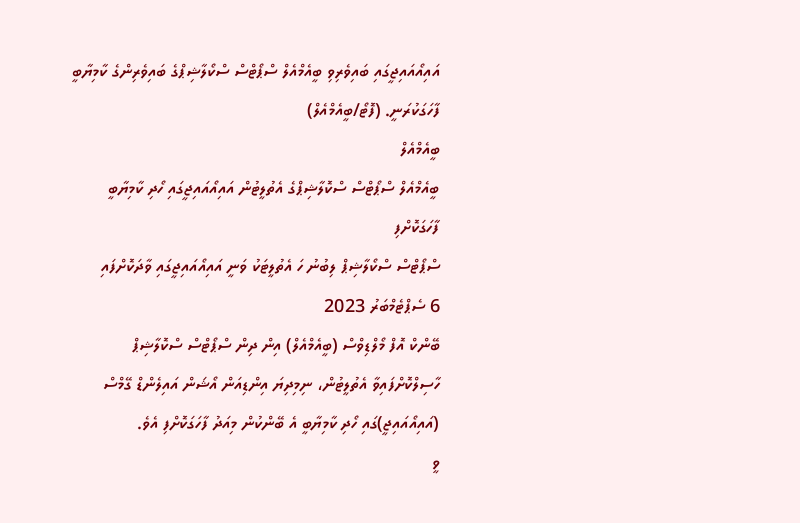އައިއޯއައިޖީގައި ބައިވެރިވި ބީއެމްއެލް ސްޕޯޓްސް ސްކޯލާޝިޕްގެ ބައިވެރިންގެ ކާމިޔާބީ ފާހަގަކުރަނީ. (ފޮޓޯ/ބީއެމްއެލް)
ބީއެމްއެލް
ބީއެމްއެލް ސްޕޯޓްސް ސްކޮލާޝިޕްގެ އެތުލީޓުން އައިއޯއައިޖީގައި ހޯދި ކާމިޔާބީ ފާހަގަކޮށްފި
ސްޕޯޓްސް ސްކޯލާޝިޕް ލިބުނު ހަ އެތުލީޓަކު ވަނީ އައިއޯއައިޖީގައި ވާދަކޮށްފައި
6 ސެޕްޓެމްބަރު 2023
ބޭންކް އޮފް މޯލްޑިވްސް (ބީއެމްއެލް) އިން ދިން ސްޕޯޓްސް ސްކޮލާޝިޕް ހާސިލްކޮށްފައިވާ އެތުލީޓުން، ނިމިދިޔަ އިންޑިއަން އޯޝަން އައިލެންޑް ގޭމްސް (އައިއޯއައިޖީ)ގައި ހޯދި ކާމިޔާބީ އެ ބޭންކުން މިއަދު ފާހަގަކޮށްފި އެވެ.
ވީ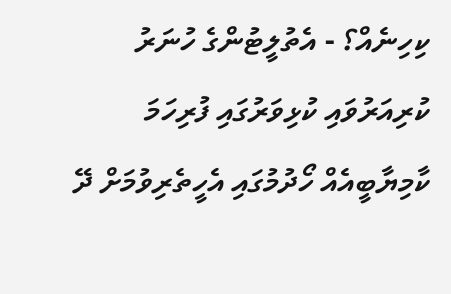ކިހިނެއް؟ - އެތުލީޓުންގެ ހުނަރު ކުރިއަރުވައި ކުޅިވަރުގައި ފުރިހަމަ ކާމިޔާބީއެއް ހޯދުމުގައި އެހީތެރިވުމަށް ދޭ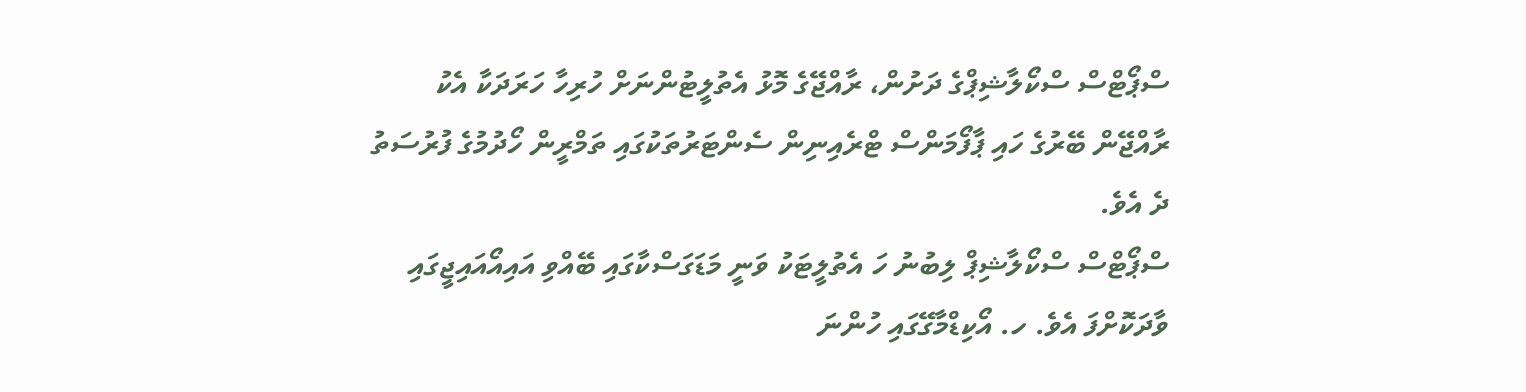ސްޕޯޓްސް ސްކޯލާޝިޕްގެ ދަށުން، ރާއްޖޭގެ މޮޅު އެތުލީޓުންނަށް ހުރިހާ ހަރަދަކާ އެކު ރާއްޖޭން ބޭރުގެ ހައި ޕާފޯމަންސް ޓްރެއިނިން ސެންޓަރުތަކުގައި ތަމްރީން ހޯދުމުގެ ފުރުސަތު ދެ އެވެ.
ސްޕޯޓްސް ސްކޯލާޝިޕް ލިބުނު ހަ އެތުލީޓަކު ވަނީ މަޑަގަސްކާގައި ބޭއްވި އައިއޯއައިޖީގައި ވާދަކޮށްފަ އެވެ. ހ. އޯކިޑްމާގޭގައި ހުންނަ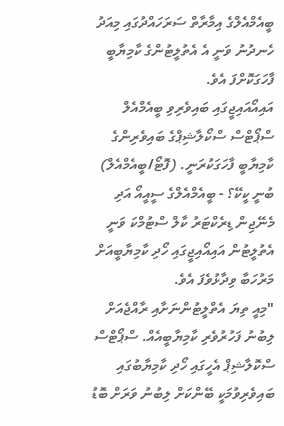ބީއެމްއެލްގެ އިމާރާތް ސަރަހައްދުގައި މިއަދު ހެނދުނު ވަނީ އެ އެތުލީޓުންގެ ކާމިޔާބީ ފާހަގަކޮށްފަ އެވެ.
އައިއޯއައިޖީގައި ބައިވެރިވި ބީއެމްއެލް ސްޕޯޓްސް ސްކޯލާޝިޕްގެ ބައިވެރިންގެ ކާމިޔާބީ ފާހަގަކުރަނީ. (ފޮޓޯ/ބީއެމްއެލް)
ބުނީ ކީކޭ؟ - ބީއެމްއެލްގެ ސީއީއޯ އަދި މެނޭޖިން ޑިރެކްޓަރު ކާލް ސްޓުމްކަ ވަނީ އެތުލީޓުން އައިއޯއިޖީގައި ހޯދި ކާމިޔާބީއަށް މަރުހަބާ ވިދާޅުވެފަ އެވެ.
"މިއީ ތިޔަ އެތްލީޓުންނަށާއި ރާއްޖެއަށް ލިބުނު ފަހުރުވެރި ކާމިޔާބީއެއް. ސްޕޯޓްސް ސްކޮލާޝިޕް އެހީގައި ހޯދި ކާމިޔާބުގައި ބައިވެރިވުމަކީ ބޭންކަށް ލިބުނު ވަރަށް ބޮޑު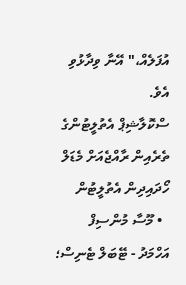އުފަލެއް،" އޭނާ ވިދާޅުވި އެވެ.
ސްކޮލާޝިޕް އެތުލީޓުންގެ ތެރެއިން ރާއްޖެއަށް މެޑަލް ހޯދައިދިން އެތުލީޓުން
  • މޫސާ މުންސިފް އަހްމަދު - ޓޭބަލް ޓެނިސް؛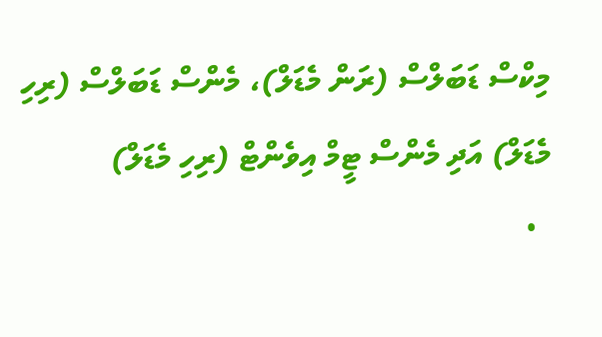މިކްސް ޑަބަލްސް (ރަން މެޑަލް)، މެންސް ޑަބަލްސް (ރިހި މެޑަލް) އަދި މެންސް ޓީމް އިވެންޓް (ރިހި މެޑަލް)
  •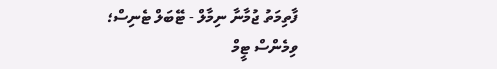ފާތިމަތު ޖުމާނާ ނިމާލް - ޓޭބަލް ޓެނިސް؛ ވިމެންސް ޓީމް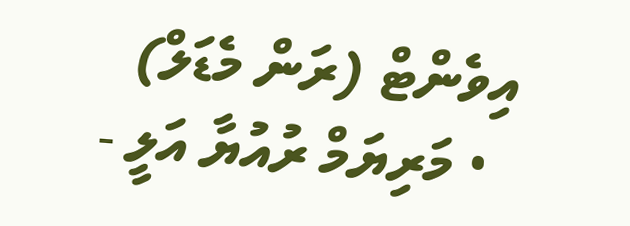އިވެންޓް (ރަން މެޑަލް)
  • މަރިޔަމް ރުއުޔާ އަލީ -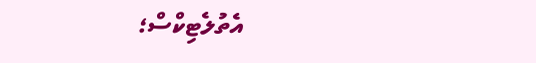އެތުލެޓިކްސް؛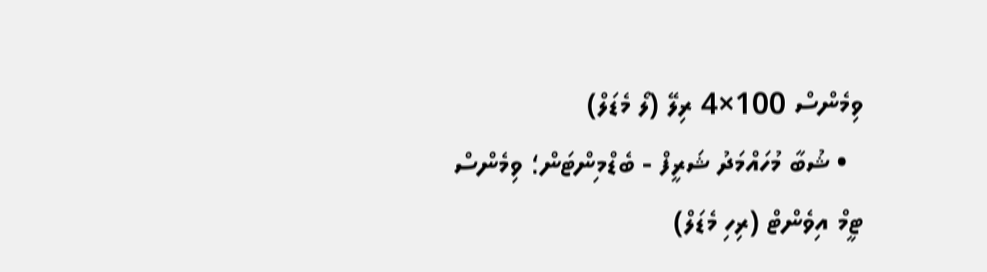ވިމެންސް 100×4 ރިލޭ (ލޯ މެޑަލް)
  • ޝުބާ މުހައްމަދު ޝަރީފް - ބެޑްމިންޓަން؛ ވިމެންސް ޓީމް އިވެންޓް (ރިހި މެޑަލް)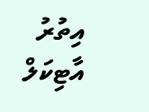އިތުރު އާޓިކަލް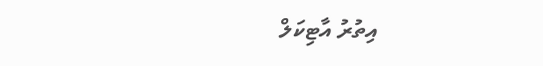އިތުރު އާޓިކަލް